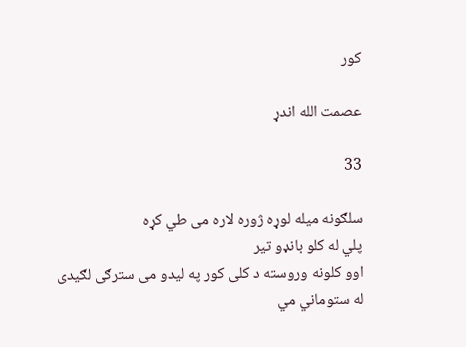کور

عصمت الله اندړ

33

سلګونه میله لوړه ژوره لاره می طي کړه
پلي له کلو بانډو تیر
اوو کلونه وروسته د کلی کور په لیدو می سترګی لګیدی
له ستوماني مي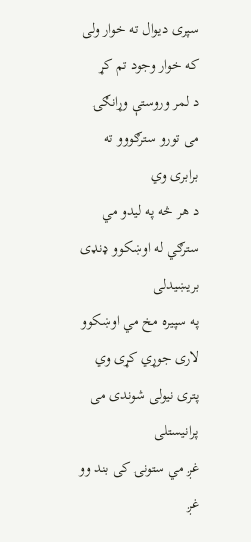سپری دیوال ته خوار ولی که خوار وجود تم کړ
د لمر وروستې وړانګۍ می تورو سترګووو ته برابری وي
د هر څه په لیدو مي سترګي له اوښکوو ډنډی بریښیدلی
په سپیره مخ مي اوښکوو لاری جوړي کړی وي
پتری نیولی شوندی می پرانیستلی
غږ مي ستونۍ کی بند وو
غږ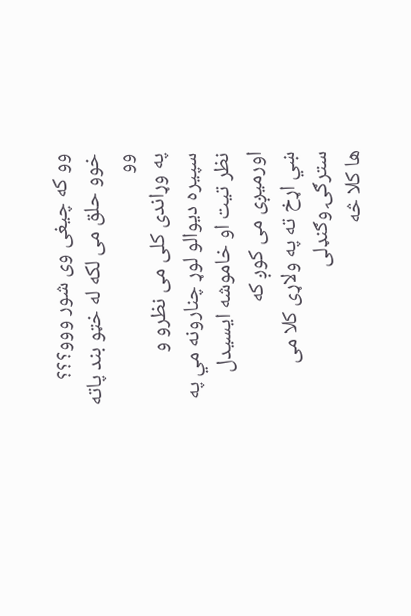وو که چیغی وی شور ووو؟؟؟
خوو حلق می لکه له خټو بند پاته وو
په وړاندی کلی می نظرو و
سپیره دیوالو لوړ چنارونه مي په نظر تیت او خاموشه ایسیدل
اورمیږی می کوږ که
ښي اړخ ته په ولاړی کلا می سترګۍ وګنډلی
ها کلا څه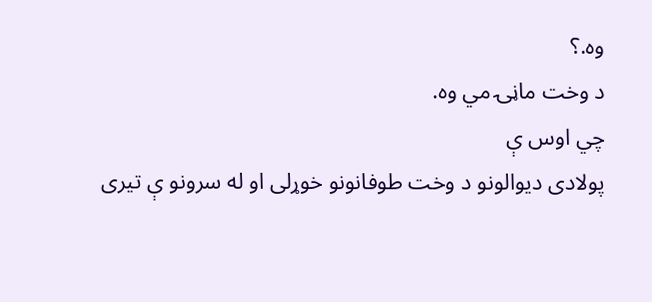وه.؟
د وخت ماڼۍ مي وه.
چي اوس ې
پولادی دیوالونو د وخت طوفانونو خوړلی او له سرونو ې تیری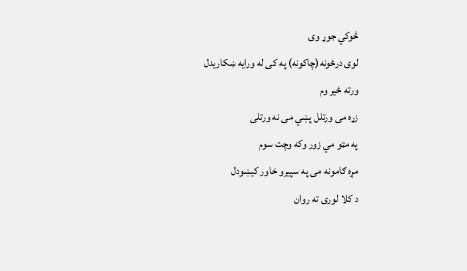څوکي جوړ وی
لوی درځونه(چاکونه) په کی له ورایه ښکاریدل
ورته ځیر وم
زړه می ورتلل پښي می نه ورتلی
په مټو مي زور وکه وچت سوم
مړه ګامونه می په سپیرو خاور کیښودل
د کلا لوری ته روان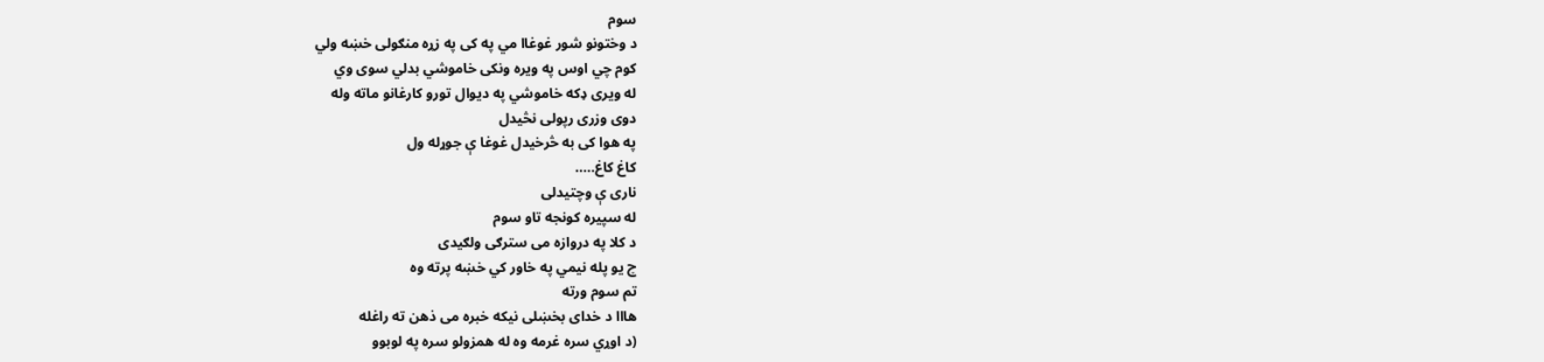سوم
د وختونو شور غوغاا مي په کی په زړه منګولی خښه ولي
کوم چي اوس په ویره ونکی خاموشي بدلي سوی وي
له ویری ډکه خاموشي په دیوال تورو کارغانو ماته وله
دوی وزری رپولی نڅیدل
په هوا کی به څرخیدل غوغا ې جوړله ول
کاغ کاغ…..
ناری ې وچتیدلی
له سپیره کونجه تاو سوم
د کلا په دروازه می سترګی ولګیدی
چ یو پله نیمي په خاور کي خښه پرته وه
تم سوم ورته
هااا د خدای بخښلی نیکه خبره می ذهن ته راغله
(د اوړي سره غرمه وه له همزولو سره په لوبوو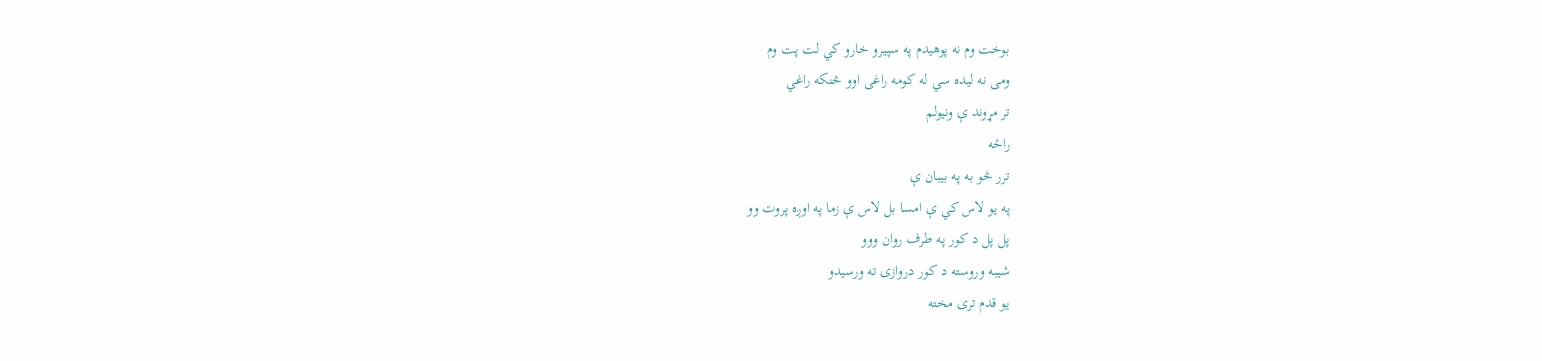بوخت وم نه پوهیدم په سپیرو خارو کي لت پت وم
ومی نه لیده سي له کومه راغی اوو څنکه راغي
تر مړوند ې ونیولم
راځه
ترر څو به په بیبان ې
په یو لاس کي ې امسا بل لاس ې زما په اوږه پروت وو
پل پل د کور په طرف روان ووو
شیبه وروسته د کور دروازی ته ورسیدو
یو قدم تری مخته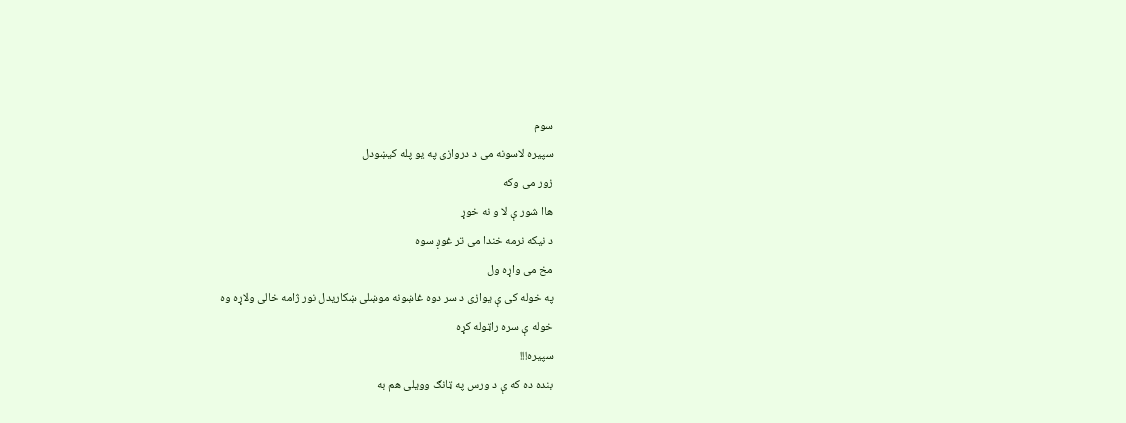سوم
سپیره لاسونه می د دروازی په یو پله کیښودل
زور می وکه
هاا شور ې لا و نه خوړ
د نیکه نرمه خندا می تر غوږ سوه
مخ می واړه ول
په خوله کی ې یوازی د سر دوه غاښونه موښلی ښکاریدل نور ژامه خالی ولاړه وه
خوله ې سره راټوله کړه
سپیره!!!
بنده ده که ې د ورس په ټانګ وویلی هم به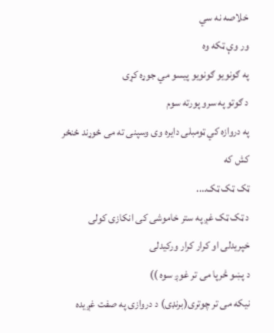خلاصه نه سي
ور وې ټکه وه
په ګونویو ګونویو پیسو مي جوړه کړی
د ګوتو په سرو پورته سوم
په دروازه کي ټومبلی دایره وی وسپنی ته می ځوړند ځنځر کش که
ټک ټک ټک….
د ټک ټک غږ په ستر خاموشی کی انکازی کولی
خپریدلی او کرار کرار ورکیدلی
د پښو څرپا می تر غوږ سوه ))
نیکه می تر چوتری(برنډی) د دروازی په صفت غږیده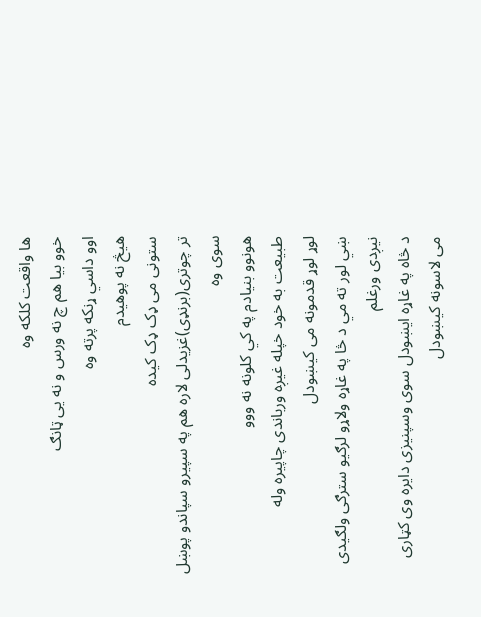ها واقعت کلکه وه
خوو بیا هم چ نه ورس و نه یی ټانګ
اوو داسي ړنکه پرته وه
هیڅ نه پوهیدم
ستونی می ډک ډک کیده
تر چوتری(برنډی)غزیدلی لاره هم په سپیرو سپاندو پوښل سوی وه
هونوو بنیادم په کي کلونه نه ووو
طبیعت به خود خپله غیږه ورباندی چاپیره وله
لوړ لوړ قدمونه می کیښودل
ښي لور ته مي د څا په غاړه ولاړو لرګیو سترګی ولګیدی
نیږدی ورغلم
د څاه په غاړه ایښودل سوی وسپنیزی دایره وی کټاری می لاسونه کیښودل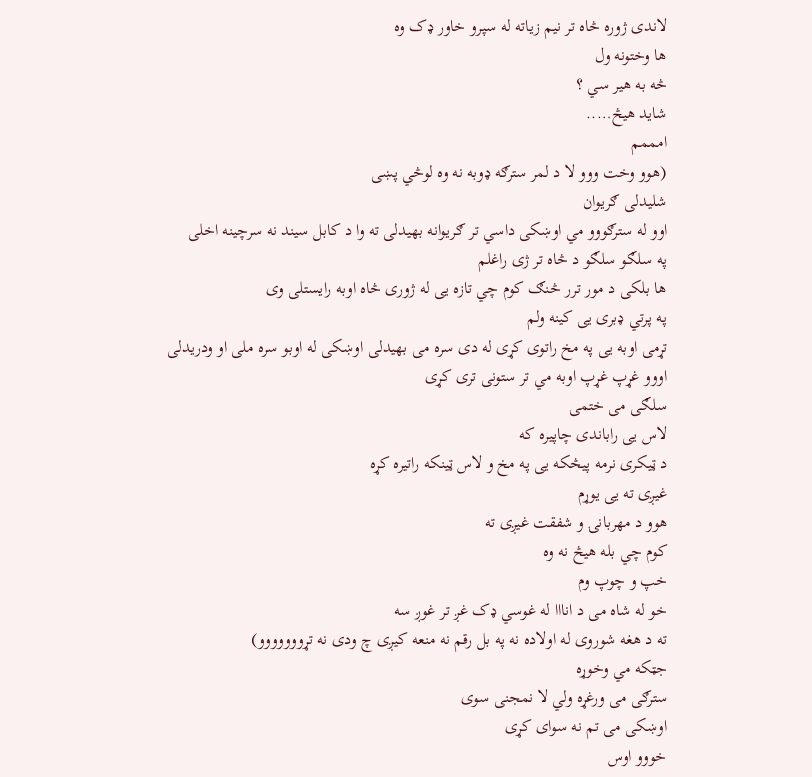لاندی ژوره څاه تر نیم زیاته له سپرو خاور ډک وه
ها وختونه ول
څه به هیر سي ؟
شاید هیڅ…..
امممم
(هوو وخت ووو لا د لمر سترګه ډوبه نه وه لوڅي پښی
شلیدلی ګریوان
اوو له سترګووو مي اوښکی داسي تر ګریوانه بهیدلی ته وا د کابل سیند نه سرچینه اخلی
په سلګو سلګو د څاه تر ژی راغلم
ها بلکی د مور ترر څنګ کوم چي تازه یی له ژوری څاه اوبه رایستلی وی
په پرتي ډبری یی کینه ولم
تړمی اوبه یی په مخ راتوی کړی له دی سره می بهیدلی اوښکی له اوبو سره ملی او ودریدلی اووو غړپ غړپ اوبه مي تر ستونی تری کړی
سلګی می ختمی
لاس یی راباندی چاپیره که
د ټیکری نرمه پیڅکه یی په مخ و لاس ټینکه راتیره کړه
غیږی ته یی یوړم
هوو د مهربانۍ و شفقت غیږی ته
کوم چي بله هیڅ نه وه
خپ و چوپ وم
خو له شاه می د انااا له غوسي ډک غږ تر غوږ سه
ته د هغه شوروی له اولاده نه په بل رقم نه منعه کیږی چ ودی نه تړووووووو)
جټکه مي وخوړه
سترګی می ورغړه ولي لا نمجنی سوی
اوښکی می تم نه سوای کړی
خووو اوس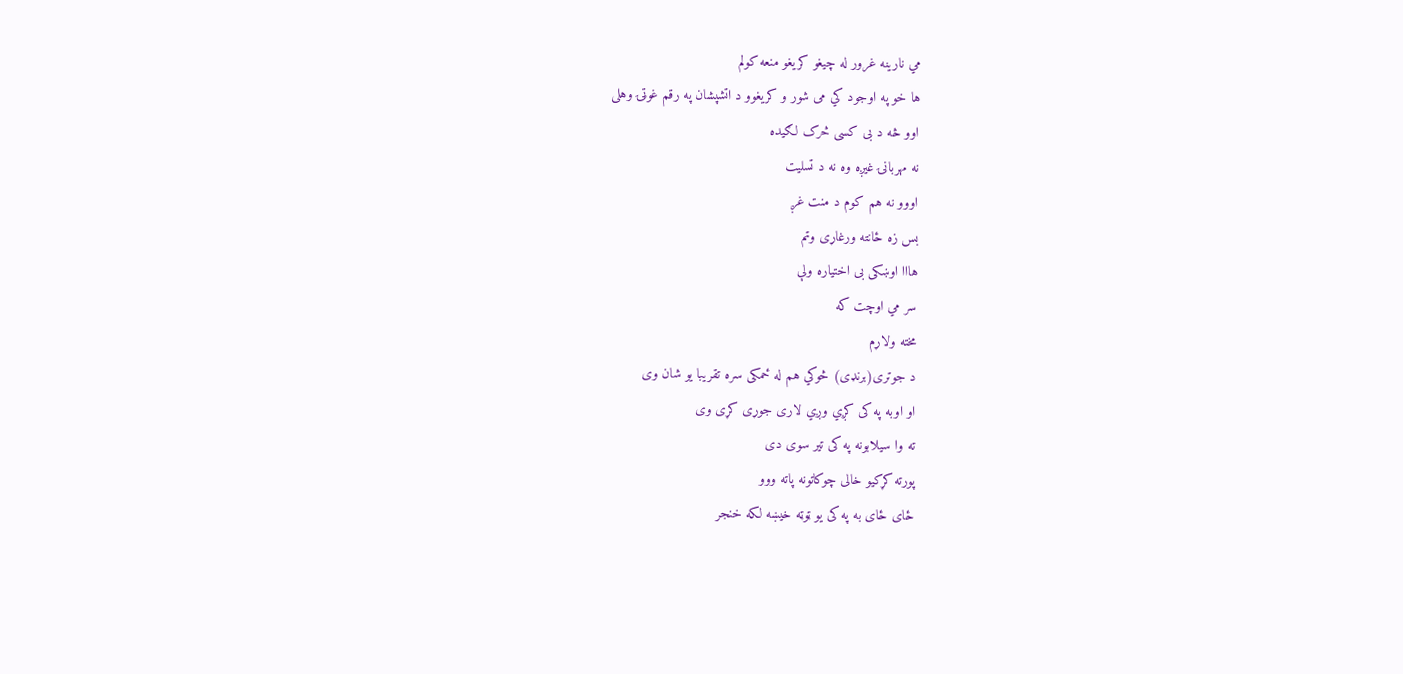مي نارینه غرور له چیغو کریغو منعه کولم
ها خو په اوجود کي می شور و کریغوو د اتشپشان په رقم غوټۍ وهلی
اوو څه د بی کسی څرک لګیده
نه مهربانۍ غیږه وه نه د تسلیت
اووو نه هم کوم د منت غږ
بس زه ځانته ورغاړی وتم
هااا اوښکی بی اختیاره ولې
سر مي اوچت که
مخته ولاړم
د جوتری(برنډی) څوکي هم له ځمکی سره تقریبا یو شان وی
او اوبه په کی کږي وږي لاری جوړی کړی وی
ته وا سیلابونه په کی تیر سوی دی
پورته کړکیو خالی چوکاتونه پاته ووو
ځای ځای به په کی یو ټوټه خیښه لکه خنجر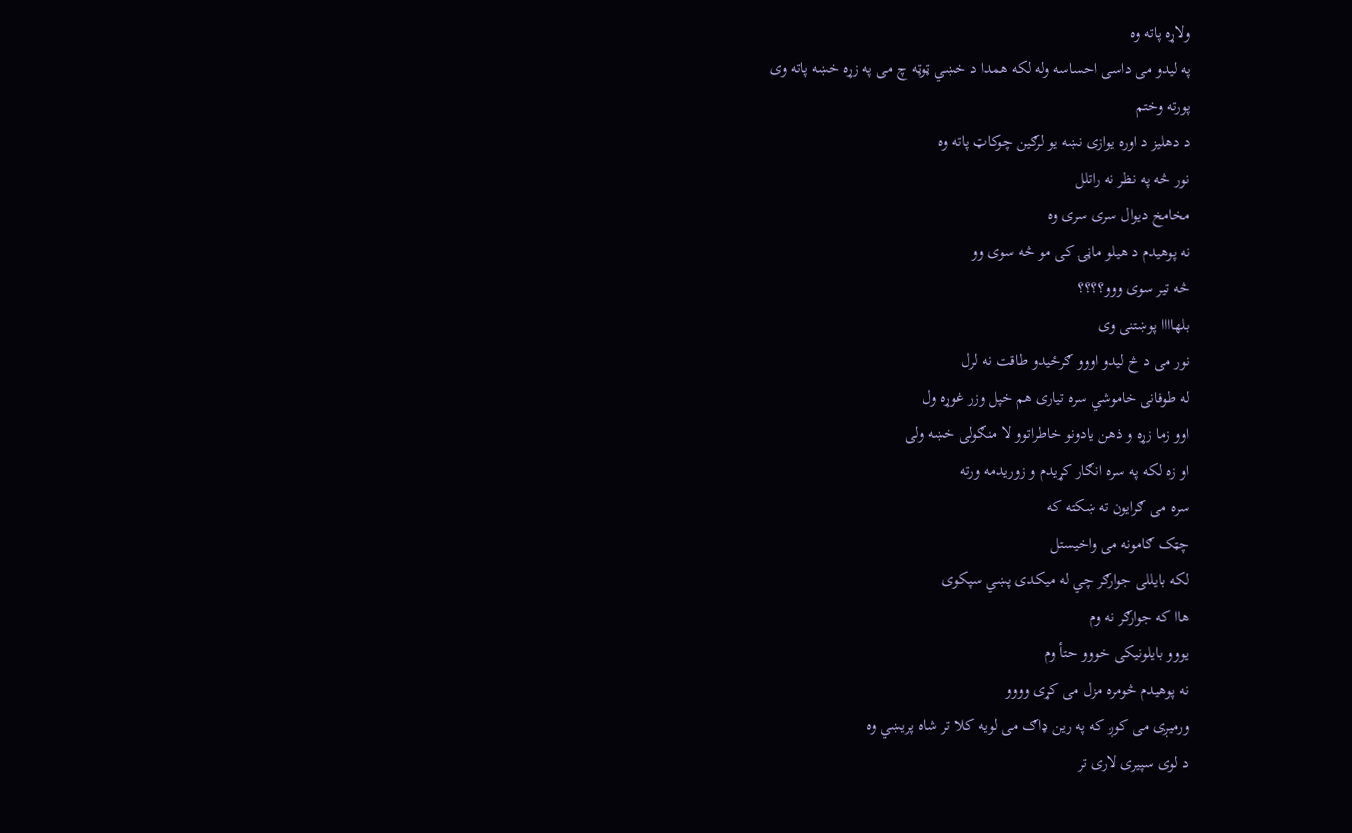ولاړه پاته وه
په لیدو می داسی احساسه وله لکه همدا د خښي ټوټه چ می په زړه خښه پاته وی
پورته وختم
د دهلیز د اوره یوازی نښه یو لرګین چوکاټ پاته وه
نور څه په نظر نه راتلل
مخامخ دیوال سری سری وه
نه پوهیدم د هیلو ماڼۍ کی مو څه سوی وو
څه تیر سوی ووو؟؟؟؟
بلهاااا پوښتنی وی
نور می د څ لیدو اووو ګرځیدو طاقت نه لرل
له طوفانی خاموشي سره تیاری هم خپل وزر غوړه ول
اوو زما زړه و ذهن یادونو خاطراتوو لا منګولی خښه ولی
او زه لکه په سره انګار کړیدم و زوریدمه ورته
سره می ګرایون ته ښکته که
چټک ګامونه می واخیستل
لکه بایللی جوارګر چي له میکدی پښي سپکوی
هاا که جوارګر نه وم
یووو بایلونیکی خووو حتأ وم
نه پوهیدم څومره مزل می کړی وووو
ورمیږی می کوږ که په رین ډاګ می لویه کلا تر شاه پریښي وه
د لوی سپیری لاری تر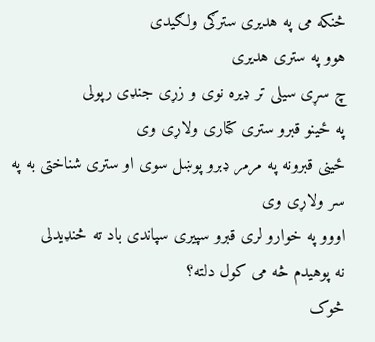څنکه می په هدیری سترګی ولګیدی
هوو په ستری هدیری
چ سړی سیلی تر ډیره نوی و زړی جنډی رپولی
په ځینو قبرو ستری کټاری ولاړی وی
ځینی قبرونه په مرمر ډبرو پوښل سوی او ستری شناختی به په سر ولاړی وی
اووو په خوارو لری قبرو سپیری سپاندی باد ته څنډیدلی
نه پوهیدم څه می کول دلته؟
څوک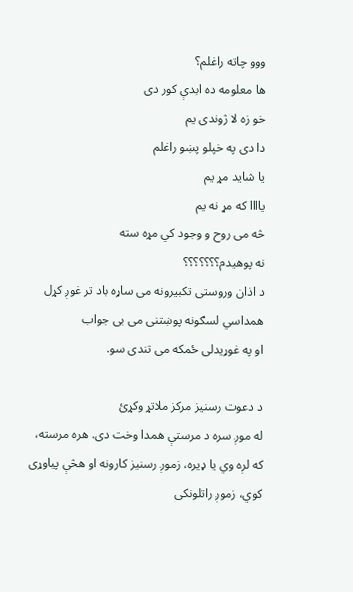ووو چاته راغلم؟
ها معلومه ده ابدې کور دی
خو زه لا ژوندی یم
دا دی په خپلو پښو راغلم
یا شاید مړ یم
یاااا که مړ نه یم
څه می روح و وجود کي مړه سته
نه پوهیدم؟؟؟؟؟؟؟
د اذان وروستی تکبیرونه می ساړه باد تر غوږ کړل
همداسي لسګونه پوښتنی می بی جواب
او په غوړیدلی ځمکه می تندی سو.

د دعوت رسنیز مرکز ملاتړ وکړئ
له موږ سره د مرستې همدا وخت دی. هره مرسته، که لږه وي یا ډیره، زموږ رسنیز کارونه او هڅې پیاوړی کوي، زموږ راتلونکی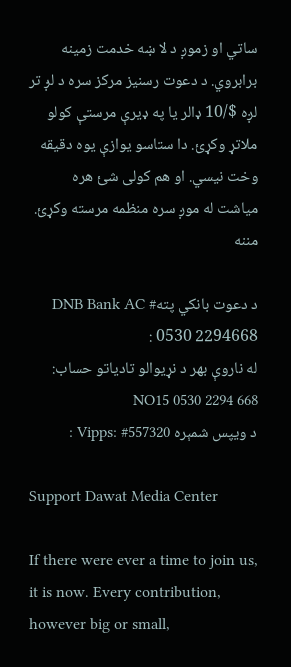ساتي او زموږ د لا ښه خدمت زمینه برابروي. د دعوت رسنیز مرکز سره د لږ تر لږه $/10 ډالر یا په ډیرې مرستې کولو ملاتړ وکړئ. دا ستاسو یوازې یوه دقیقه وخت نیسي. او هم کولی شئ هره میاشت له موږ سره منظمه مرسته وکړئ. مننه

د دعوت بانکي پتهDNB Bank AC # 0530 2294668 :
له ناروې بهر د نړیوالو تادیاتو حساب: NO15 0530 2294 668
د ویپس شمېره Vipps: #557320 :

Support Dawat Media Center

If there were ever a time to join us, it is now. Every contribution, however big or small,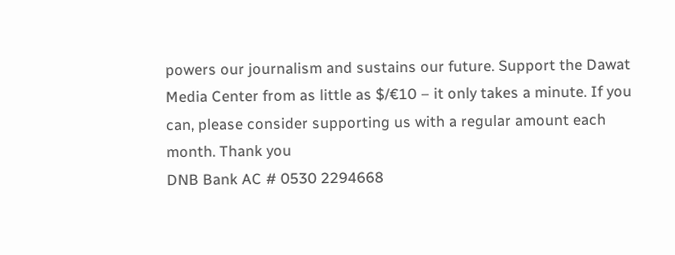powers our journalism and sustains our future. Support the Dawat Media Center from as little as $/€10 – it only takes a minute. If you can, please consider supporting us with a regular amount each month. Thank you
DNB Bank AC # 0530 2294668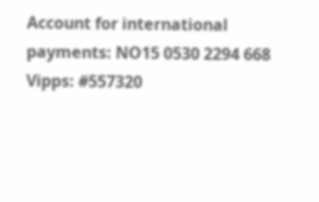Account for international payments: NO15 0530 2294 668
Vipps: #557320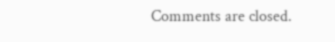Comments are closed.